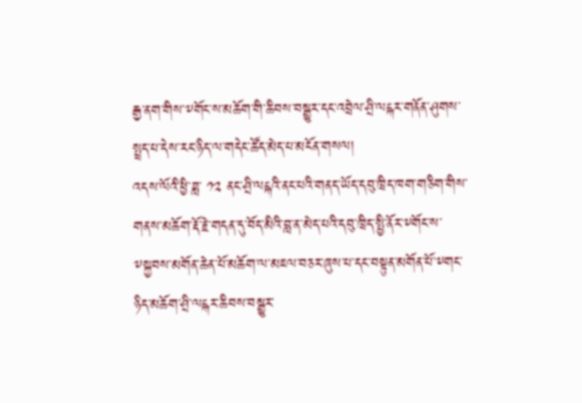རྒྱ་ནག་གིས་༸གོང་ས་མཆོག་གི་ཆིབས་བསྒྱུར་དང་འབྲེལ་ཤྲི་ལངྐར་གནོན་ཤུགས་སྤྲད་པ་དེས་རང་ཉིད་ལ་གདེང་ཚོད་མེད་པ་མངོན་གསལ།
འདས་ལོའི་ཕྱི་ཟླ་ ༡༢ ནང་ཤྲི་ལངྐའི་ནང་པའི་གནད་ཡོད་དབུ་ཁྲིད་ཁག་གཅིག་གིས་གནས་མཆོག་རྡོ་རྗེ་གདན་དུ་བོད་མིའི་བླ་ན་མེད་པའི་དབུ་ཁྲིད་སྤྱི་ནོར་༸གོང་ས་༸སྐྱབས་མགོན་ཆེན་པོ་མཆོག་ལ་མཇལ་བཅར་ཞུས་པ་དང་བསྟུན་མགོན་པོ་༸གང་ཉིད་མཆོག་ཤྲི་ལངྐར་ཆིབས་བསྒྱུར་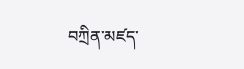བཀྲིན་མཛད་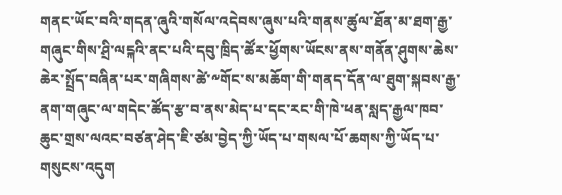གནང་ཡོང་བའི་གདན་ཞུའི་གསོལ་འདེབས་ཞུས་པའི་གནས་ཚུལ་ཐོན་མ་ཐག་རྒྱ་གཞུང་གིས་ཤྲི་ལངྐའི་ནང་པའི་དབུ་ཁྲིད་ཚོར་ཕྱོགས་ཡོངས་ནས་གནོན་ཤུགས་ཆེས་ཆེར་སྤྲོད་བཞིན་པར་གཞིགས་ཚེ་༸གོང་ས་མཆོག་གི་གནད་དོན་ལ་ཐུག་སྐབས་རྒྱ་ནག་གཞུང་ལ་གདེང་ཚོད་རྩ་བ་ནས་མེད་པ་དང་རང་གི་ཁེ་ཕན་སླད་རྒྱལ་ཁབ་ཆུང་གྲས་ལའང་བཙན་ཤེད་ཇི་ཙམ་བྱེད་ཀྱི་ཡོད་པ་གསལ་པོ་ཆགས་ཀྱི་ཡོད་པ་གསུངས་འདུག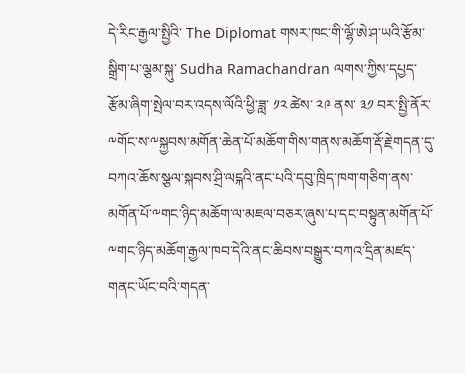དེ་རིང་རྒྱལ་སྤྱིའི་ The Diplomat གསར་ཁང་གི་ལྷོ་ཨེ་ཤ་ཡའི་རྩོམ་སྒྲིག་པ་ལྕམ་སྐུ་ Sudha Ramachandran ལགས་ཀྱིས་དཔྱད་རྩོམ་ཞིག་སྤེལ་བར་འདས་ལོའི་ཕྱི་ཟླ་ ༡༢ ཚེས་ ༢༩ ནས་ ༣༡ བར་སྤྱི་ནོར་༸གོང་ས་༸སྐྱབས་མགོན་ཆེན་པོ་མཆོག་གིས་གནས་མཆོག་རྡོ་རྗེ་གདན་དུ་བཀའ་ཆོས་སྩལ་སྐབས་ཤྲི་ལངྐའི་ནང་པའི་དབུ་ཁྲིད་ཁག་གཅིག་ནས་མགོན་པོ་༸གང་ཉིད་མཆོག་ལ་མཇལ་བཅར་ཞུས་པ་དང་བསྟུན་མགོན་པོ་༸གང་ཉིད་མཆོག་རྒྱལ་ཁབ་དེའི་ནང་ཆིབས་བསྒྱུར་བཀའ་དྲིན་མཛད་གནང་ཡོང་བའི་གདན་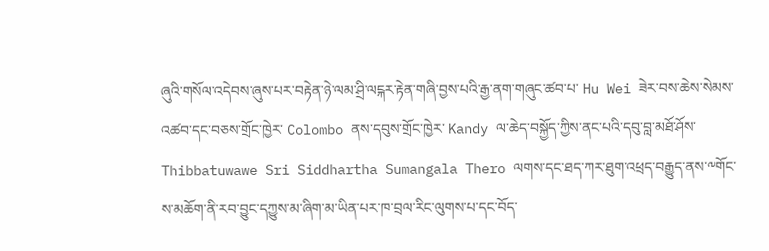ཞུའི་གསོལ་འདེབས་ཞུས་པར་བརྟེན་ཉེ་ལམ་ཤྲི་ལངྐར་རྟེན་གཞི་བྱས་པའི་རྒྱ་ནག་གཞུང་ཚབ་པ་ Hu Wei ཟེར་བས་ཆེས་སེམས་འཚབ་དང་བཅས་གྲོང་ཁྱེར་ Colombo ནས་དབུས་གྲོང་ཁྱེར་ Kandy ལ་ཆེད་བསྐྱོད་ཀྱིས་ནང་པའི་དབུ་བླ་མཐོ་ཤོས་ Thibbatuwawe Sri Siddhartha Sumangala Thero ལགས་དང་ཐད་ཀར་ཐུག་འཕྲད་བརྒྱུད་ནས་༸གོང་ས་མཆོག་ནི་རབ་བྱུང་དཀྱུས་མ་ཞིག་མ་ཡིན་པར་ཁ་བྲལ་རིང་ལུགས་པ་དང་བོད་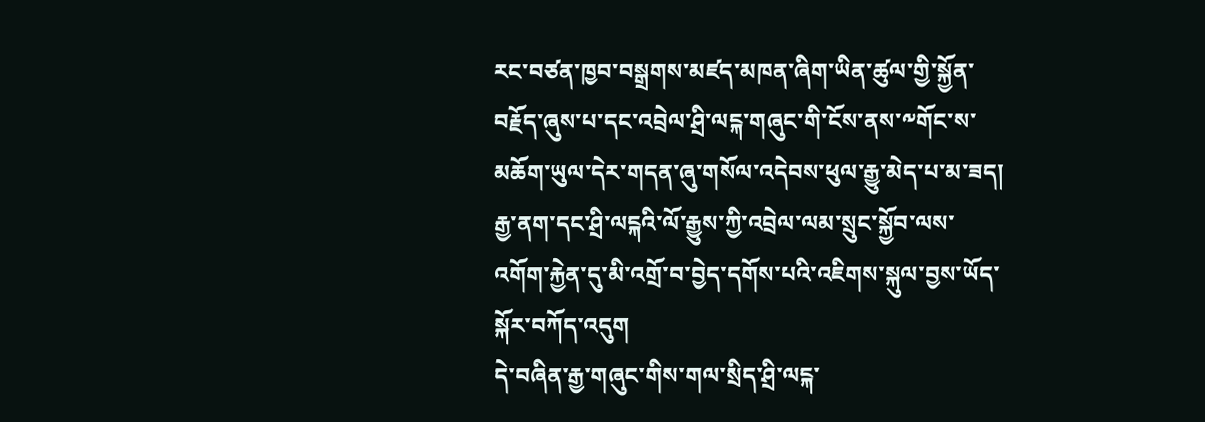རང་བཙན་ཁྱབ་བསྒྲགས་མཛད་མཁན་ཞིག་ཡིན་ཚུལ་གྱི་སྐྱོན་བརྗོད་ཞུས་པ་དང་འབྲེལ་ཤྲི་ལངྐ་གཞུང་གི་ངོས་ནས་༸གོང་ས་མཆོག་ཡུལ་དེར་གདན་ཞུ་གསོལ་འདེབས་ཕུལ་རྒྱུ་མེད་པ་མ་ཟད། རྒྱ་ནག་དང་ཤྲི་ལངྐའི་ལོ་རྒྱུས་ཀྱི་འབྲེལ་ལམ་སྲུང་སྐྱོབ་ལས་འགོག་རྐྱེན་དུ་མི་འགྲོ་བ་བྱེད་དགོས་པའི་འཇིགས་སྐུལ་བྱས་ཡོད་སྐོར་བཀོད་འདུག
དེ་བཞིན་རྒྱ་གཞུང་གིས་གལ་སྲིད་ཤྲི་ལངྐ་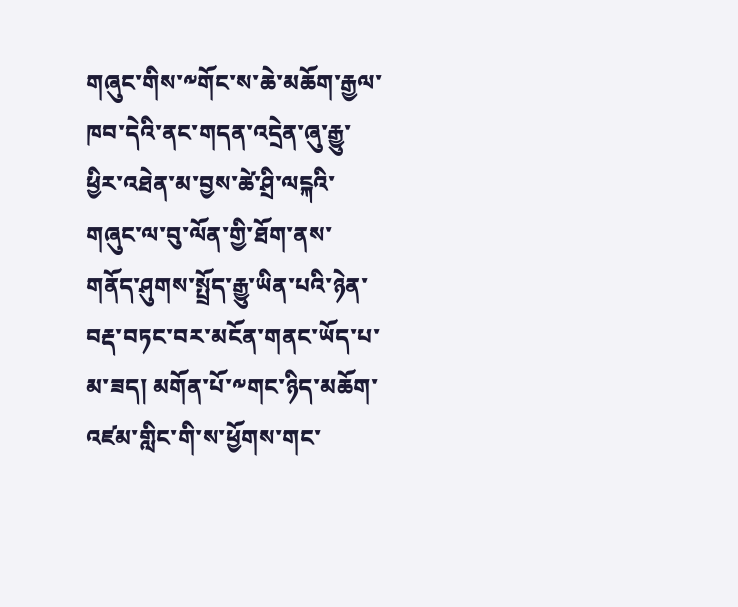གཞུང་གིས་༸གོང་ས་ཆེ་མཆོག་རྒྱལ་ཁབ་དེའི་ནང་གདན་འདྲེན་ཞུ་རྒྱུ་ཕྱིར་འཐེན་མ་བྱས་ཚེ་ཤྲི་ལངྐའི་གཞུང་ལ་བུ་ལོན་གྱི་ཐོག་ནས་གནོད་ཤུགས་སྤྲོད་རྒྱུ་ཡིན་པའི་ཉེན་བརྡ་བཏང་བར་མངོན་གནང་ཡོད་པ་མ་ཟད། མགོན་པོ་༸གང་ཉིད་མཆོག་འཛམ་གླིང་གི་ས་ཕྱོགས་གང་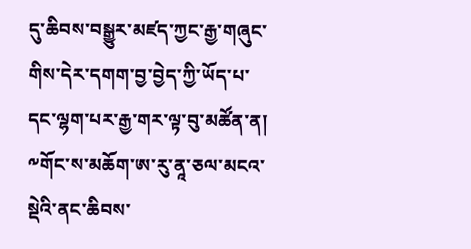དུ་ཆིབས་བསྒྱུར་མཛད་ཀྱང་རྒྱ་གཞུང་གིས་དེར་དགག་བྱ་བྱེད་ཀྱི་ཡོད་པ་དང་ལྷག་པར་རྒྱ་གར་ལྟ་བུ་མཚོན་ན། ༸གོང་ས་མཆོག་ཨ་རུ་ནཱ་ཅལ་མངའ་སྡེའི་ནང་ཆིབས་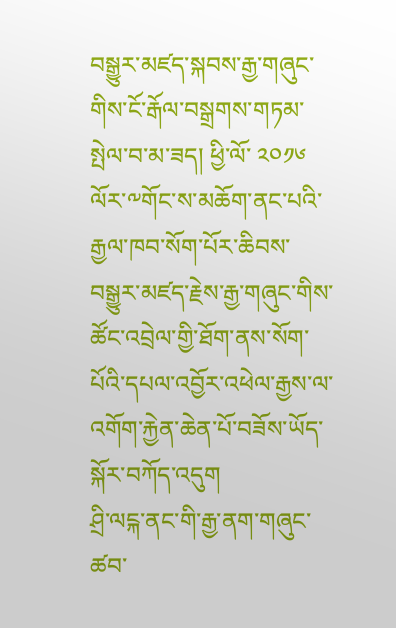བསྒྱུར་མཛད་སྐབས་རྒྱ་གཞུང་གིས་ངོ་རྒོལ་བསྒྲགས་གཏམ་སྤེལ་བ་མ་ཟད། ཕྱི་ལོ་ ༢༠༡༦ ལོར་༸གོང་ས་མཆོག་ནང་པའི་རྒྱལ་ཁབ་སོག་པོར་ཆིབས་བསྒྱུར་མཛད་རྗེས་རྒྱ་གཞུང་གིས་ཚོང་འབྲེལ་གྱི་ཐོག་ནས་སོག་པོའི་དཔལ་འབྱོར་འཕེལ་རྒྱས་ལ་འགོག་རྐྱེན་ཆེན་པོ་བཟོས་ཡོད་སྐོར་བཀོད་འདུག
ཤྲི་ལངྐ་ནང་གི་རྒྱ་ནག་གཞུང་ཚབ་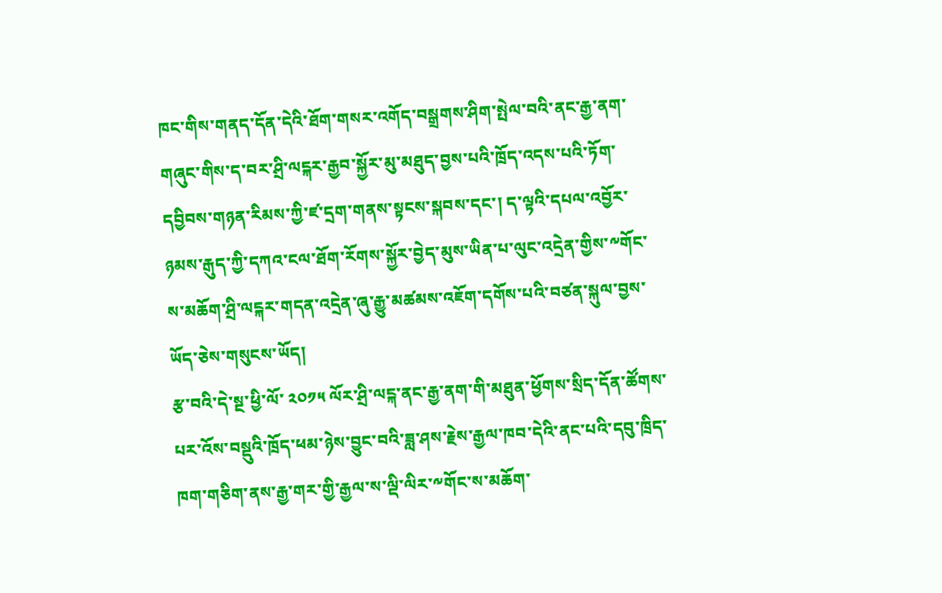ཁང་གིས་གནད་དོན་དེའི་ཐོག་གསར་འགོད་བསྒྲགས་ཤིག་སྤེལ་བའི་ནང་རྒྱ་ནག་གཞུང་གིས་ད་བར་ཤྲི་ལངྐར་རྒྱབ་སྐྱོར་མུ་མཐུད་བྱས་པའི་ཁྲོད་འདས་པའི་ཏོག་དབྱིབས་གཉན་རིམས་ཀྱི་ཛ་དྲག་གནས་སྟངས་སྐབས་དང་། ད་ལྟའི་དཔལ་འབྱོར་ཉམས་རྒུད་ཀྱི་དཀའ་ངལ་ཐོག་རོགས་སྐྱོར་བྱེད་མུས་ཡིན་པ་ལུང་འདྲེན་གྱིས་༸གོང་ས་མཆོག་ཤྲི་ལངྐར་གདན་འདྲེན་ཞུ་རྒྱུ་མཚམས་འཇོག་དགོས་པའི་བཙན་སྐུལ་བྱས་ཡོད་ཅེས་གསུངས་ཡོད།
རྩ་བའི་དེ་སྔ་ཕྱི་ལོ་ ༢༠༡༥ ལོར་ཤྲི་ལངྐ་ནང་རྒྱ་ནག་གི་མཐུན་ཕྱོགས་སྲིད་དོན་ཚོགས་པར་འོས་བསྡུའི་ཁྲོད་ཕམ་ཉེས་བྱུང་བའི་ཟླ་ཤས་རྗེས་རྒྱལ་ཁབ་དེའི་ནང་པའི་དབུ་ཁྲིད་ཁག་གཅིག་ནས་རྒྱ་གར་གྱི་རྒྱལ་ས་ལྡི་ལིར་༸གོང་ས་མཆོག་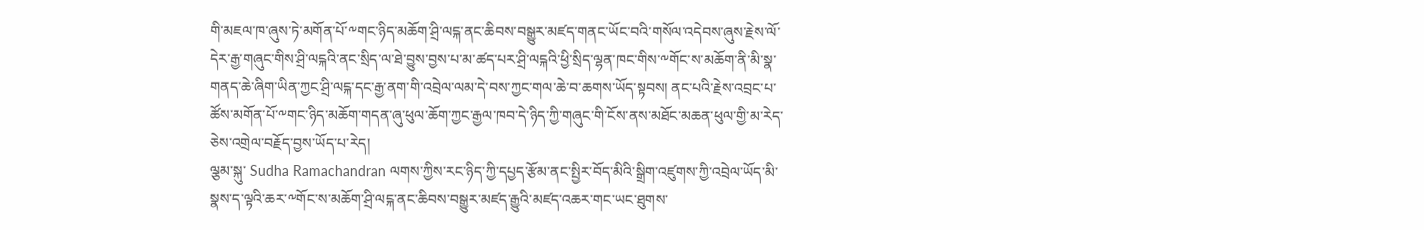གི་མཇལ་ཁ་ཞུས་ཏེ་མགོན་པོ་༸གང་ཉིད་མཆོག་ཤྲི་ལངྐ་ནང་ཆིབས་བསྒྱུར་མཛད་གནང་ཡོང་བའི་གསོལ་འདེབས་ཞུས་རྗེས་ལོ་དེར་རྒྱ་གཞུང་གིས་ཤྲི་ལངྐའི་ནང་སྲིད་ལ་ཐེ་བྱུས་བྱས་པ་མ་ཚད་པར་ཤྲི་ལངྐའི་ཕྱི་སྲིད་ལྷན་ཁང་གིས་༸གོང་ས་མཆོག་ནི་མི་སྣ་གནད་ཆེ་ཞིག་ཡིན་ཀྱང་ཤྲི་ལངྐ་དང་རྒྱ་ནག་གི་འབྲེལ་ལམ་དེ་བས་ཀྱང་གལ་ཆེ་བ་ཆགས་ཡོད་སྟབས། ནང་པའི་རྗེས་འབྲང་པ་ཚོས་མགོན་པོ་༸གང་ཉིད་མཆོག་གདན་ཞུ་ཕུལ་ཆོག་ཀྱང་རྒྱལ་ཁབ་དེ་ཉིད་ཀྱི་གཞུང་གི་ངོས་ནས་མཐོང་མཆན་ཕུལ་གྱི་མ་རེད་ཅེས་འགྲེལ་བརྗོད་བྱས་ཡོད་པ་རེད།
ལྕམ་སྐུ་ Sudha Ramachandran ལགས་ཀྱིས་རང་ཉིད་ཀྱི་དཔྱད་རྩོམ་ནང་སྤྱིར་བོད་མིའི་སྒྲིག་འཛུགས་ཀྱི་འབྲེལ་ཡོད་མི་སྣས་ད་ལྟའི་ཆར་༸གོང་ས་མཆོག་ཤྲི་ལངྐ་ནང་ཆིབས་བསྒྱུར་མཛད་རྒྱུའི་མཛད་འཆར་གང་ཡང་ཐུགས་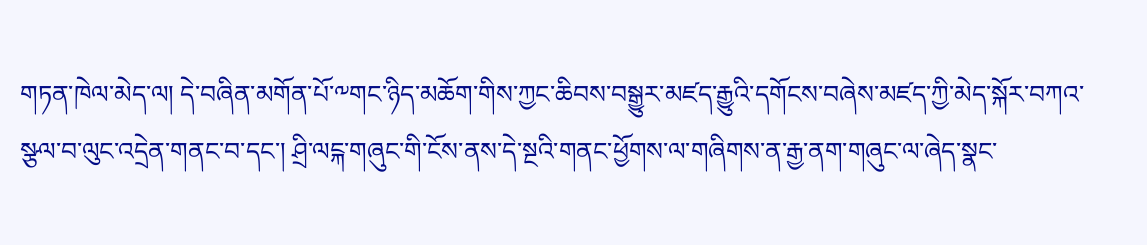གཏན་ཁེལ་མེད་ལ། དེ་བཞིན་མགོན་པོ་༸གང་ཉིད་མཆོག་གིས་ཀྱང་ཆིབས་བསྒྱུར་མཛད་རྒྱུའི་དགོངས་བཞེས་མཛད་ཀྱི་མེད་སྐོར་བཀའ་སྩལ་བ་ལུང་འདྲེན་གནང་བ་དང་། ཤྲི་ལངྐ་གཞུང་གི་ངོས་ནས་དེ་སྔའི་གནང་ཕྱོགས་ལ་གཞིགས་ན་རྒྱ་ནག་གཞུང་ལ་ཞེད་སྣང་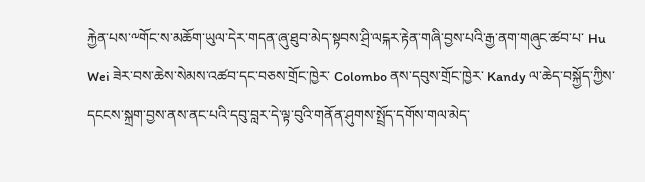རྐྱེན་པས་༸གོང་ས་མཆོག་ཡུལ་དེར་གདན་ཞུ་ཐུབ་མེད་སྟབས་ཤྲི་ལངྐར་རྟེན་གཞི་བྱས་པའི་རྒྱ་ནག་གཞུང་ཚབ་པ་ Hu Wei ཟེར་བས་ཆེས་སེམས་འཚབ་དང་བཅས་གྲོང་ཁྱེར་ Colombo ནས་དབུས་གྲོང་ཁྱེར་ Kandy ལ་ཆེད་བསྐྱོད་ཀྱིས་དངངས་སྐྲག་བྱས་ནས་ནང་པའི་དབུ་བླར་དེ་ལྟ་བུའི་གནོན་ཤུགས་སྤྲོད་དགོས་གལ་མེད་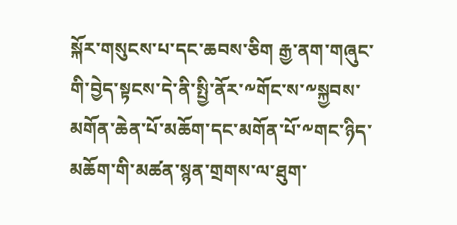སྐོར་གསུངས་པ་དང་ཆབས་ཅིག རྒྱ་ནག་གཞུང་གི་བྱེད་སྟངས་དེ་ནི་སྤྱི་ནོར་༸གོང་ས་༸སྐྱབས་མགོན་ཆེན་པོ་མཆོག་དང་མགོན་པོ་༸གང་ཉིད་མཆོག་གི་མཚན་སྙན་གྲགས་ལ་ཐུག་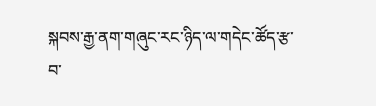སྐབས་རྒྱ་ནག་གཞུང་རང་ཉིད་ལ་གདེང་ཚོད་རྩ་བ་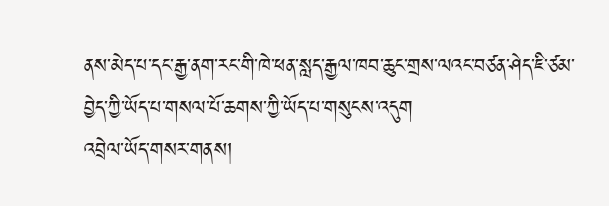ནས་མེད་པ་དང་རྒྱ་ནག་རང་གི་ཁེ་ཕན་སླད་རྒྱལ་ཁབ་ཆུང་གྲས་ལའང་བཙན་ཤེད་ཇི་ཙམ་བྱེད་ཀྱི་ཡོད་པ་གསལ་པོ་ཆགས་ཀྱི་ཡོད་པ་གསུངས་འདུག
འབྲེལ་ཡོད་གསར་གནས།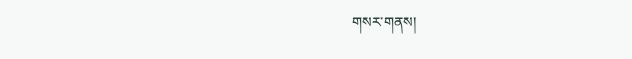གསར་གནས།